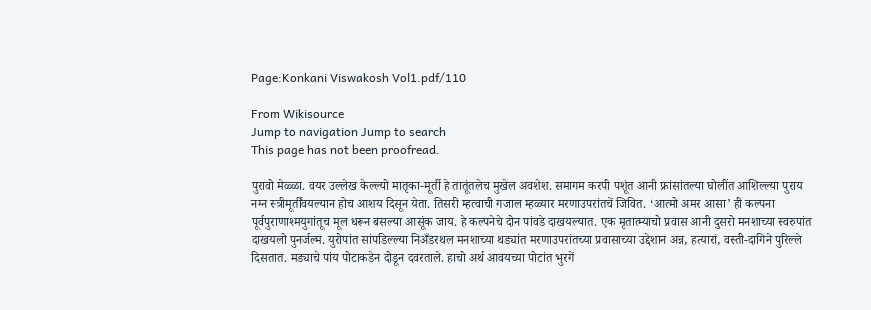Page:Konkani Viswakosh Vol1.pdf/110

From Wikisource
Jump to navigation Jump to search
This page has not been proofread.

पुरावो मेळ्ळा. वयर उल्लेख केल्ल्यो मातृका-मूर्ती हे तातूंतलेच मुखेल अवशेश. समागम करपी पशूंत आनी फ्रांसांतल्या घोलींत आशिल्ल्या पुराय नग्न स्त्रीमूर्तींवयल्यान होच आशय दिसून येता. तिसरी म्हत्वाची गजाल म्हळ्यार मरणाउपरांतचें जिवित. ‘आत्मो अमर आसा’ ही कल्पना पूर्वपुराणाश्मयुगांतूच मूल धरून बसल्या आसूंक जाय. हे कल्पनेचे दोन पांवडे दाखयल्यात. एक मृतात्म्याचो प्रवास आनी दुसरो मनशाच्या स्वरुपांत दाखयलो पुनर्जल्म. युरोपांत सांपडिल्ल्या निअँडरथल मनशाच्या थड्यांत मरणाउपरांतच्या प्रवासाच्या उद्देशान अन्न, हत्यारां, वस्ती-दागिने पुरिल्ले दिसतात. मड्याचे पांय पोटाकडेन दोडून दवरताले. हाचो अर्थ आवयच्या पोटांत भुरगें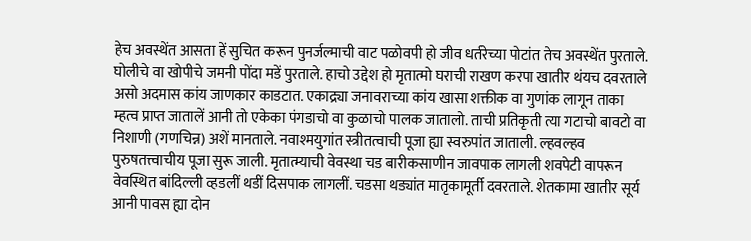हेच अवस्थेंत आसता हें सुचित करून पुनर्जल्माची वाट पळोवपी हो जीव धर्तरेच्या पोटांत तेच अवस्थेंत पुरताले. घोलीचे वा खोपीचे जमनी पोंदा मडें पुरताले. हाचो उद्देश हो मृतात्मो घराची राखण करपा खातीर थंयच दवरताले असो अदमास कांय जाणकार काडटात. एकाद्र्या जनावराच्या कांय खासा शक्तीक वा गुणांक लागून ताका म्हत्व प्राप्त जातालें आनी तो एकेका पंगडाचो वा कुळाचो पालक जातालो. ताची प्रतिकृती त्या गटाचो बावटो वा निशाणी (गणचिन्न) अशें मानताले. नवाश्मयुगांत स्त्रीतत्वाची पूजा ह्या स्वरुपांत जाताली. ल्हवल्हव पुरुषतत्त्वाचीय पूजा सुरू जाली. मृतात्म्याची वेवस्था चड बारीकसाणीन जावपाक लागली शवपेटी वापरून वेवस्थित बांदिल्ली व्हडलीं थडीं दिसपाक लागलीं. चडसा थड्यांत मातृकामूर्ती दवरताले. शेतकामा खातीर सूर्य आनी पावस ह्या दोन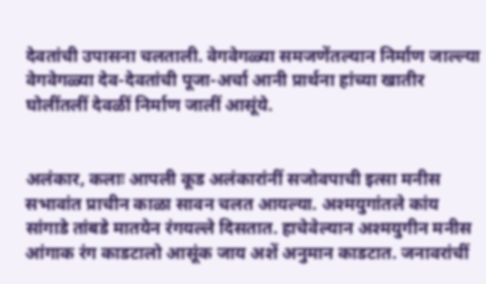देवतांची उपासना चलताली. वेगवेगळ्या समजणेंतल्यान निर्माण जाल्ल्या वेगवेगळ्या देव-देवतांची पूजा-अर्चा आनी प्रार्थना हांच्या खातीर घोलींतलीं देवळीं निर्माण जालीं आसूंये.


अलंकार, कलाः आपली कूड अलंकारांनीं सजोवपाची इत्सा मनीस सभावांत प्राचीन काळा सावन चलत आयल्या. अश्मयुगांतले कांय सांगाडे तांबडे मातयेन रंगयल्ले दिसतात. हाचेवेल्यान अश्मयुगीन मनीस आंगाक रंग काडटालो आसूंक जाय अशें अनुमान काडटात. जनावरांचीं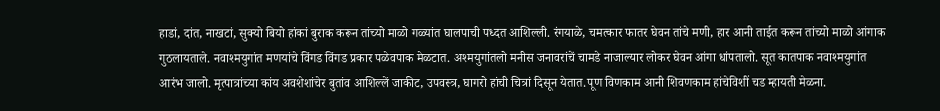हाडां, दांत, नाखटां, सुक्यो बियो हांकां बुराक करून तांच्यो माळो गळ्यांत घालपाची पध्दत आशिल्ली. रंगयाळे, चमत्कार फातर घेवन तांचे मणी, हार आनी ताईत करून तांच्यो माळो आंगाक गुठलायताले. नवाश्मयुगांत मणयांचे विंगड विंगड प्रकार पळेवपाक मेळटात. अश्मयुगांतलो मनीस जनावरांचें चामडे नाजाल्यार लोकर घेवन आंगा धांपतालो. सूत कातपाक नवाश्मयुगांत आरंभ जालो. मृत्पात्रांच्या कांय अवशेशांचेर बुतांव आशिल्लें जाकीट, उपवस्त्र, घागरो हांची चित्रां दिसून येतात.पूण विणकाम आनी शिवणकाम हांचेविशीं चड म्हायती मेळना.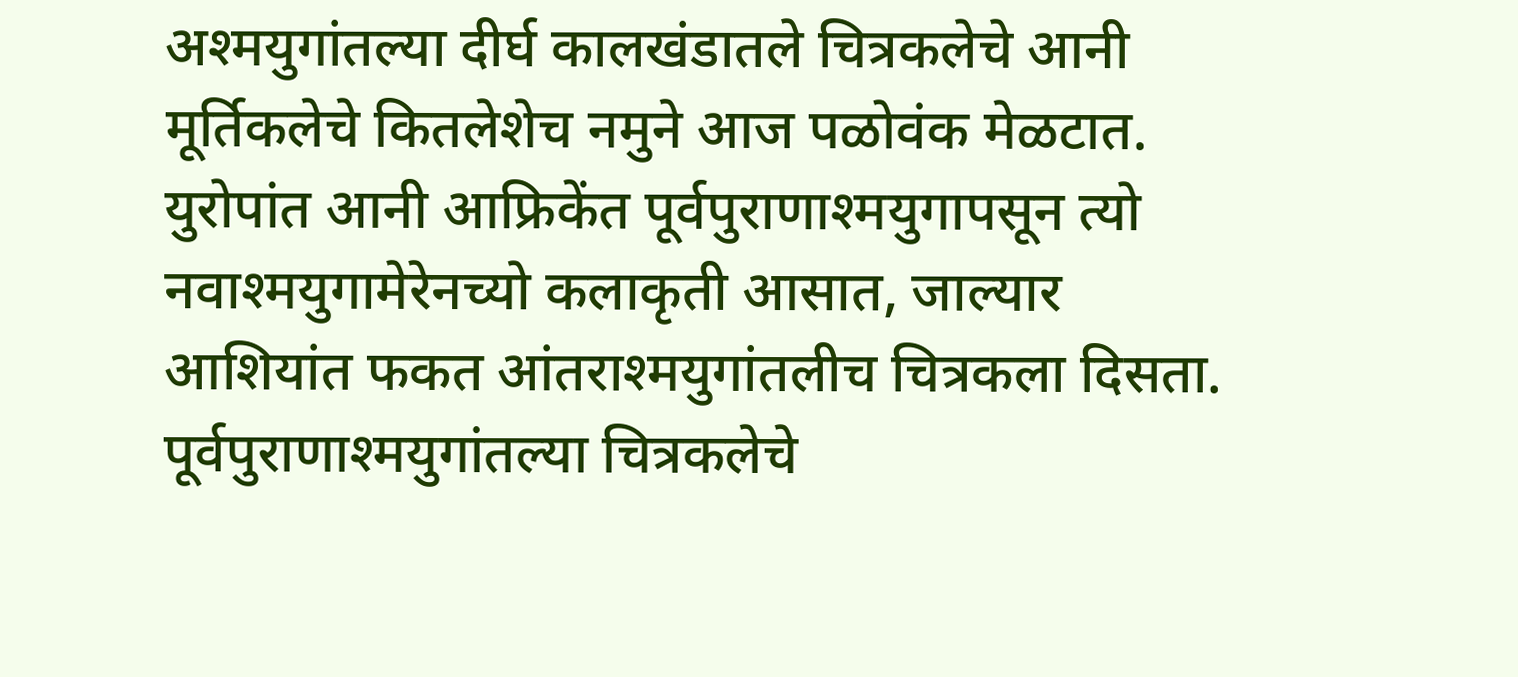अश्मयुगांतल्या दीर्घ कालखंडातले चित्रकलेचे आनी मूर्तिकलेचे कितलेशेच नमुने आज पळोवंक मेळटात. युरोपांत आनी आफ्रिकेंत पूर्वपुराणाश्मयुगापसून त्यो नवाश्मयुगामेरेनच्यो कलाकृती आसात, जाल्यार आशियांत फकत आंतराश्मयुगांतलीच चित्रकला दिसता. पूर्वपुराणाश्मयुगांतल्या चित्रकलेचे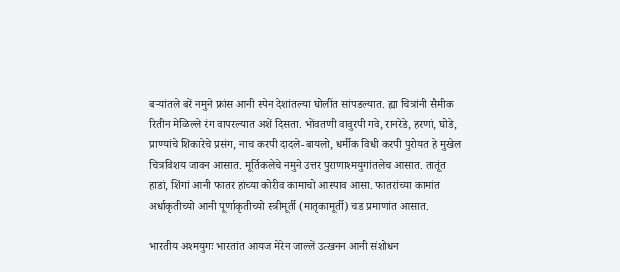बऱ्यांतले बरें नमुने फ्रांस आनी स्पेन देशांतल्या घोलींत सांपडल्यात. ह्या चित्रांनी सैमीक रितीन मेळिल्ले रंग वापरल्यात अशें दिसता. भोंवतणी वावुरपी गवे, रानरेडे, हरणां, घोडे, प्राण्यांचे शिकारेचे प्रसंग, नाच करपी दादले-बायलो, धर्मीक विधी करपी पुरोयत हे मुखेल चित्रविशय जावन आसात. मूर्तिकलेचे नमुने उत्तर पुराणाश्मयुगांतलेच आसात. तातूंत हाडां, शिंगां आनी फातर हांच्या कोरीव कामाचो आस्पाव आसा. फातरांच्या कामांत अर्धाकृतीच्यो आनी पूर्णाकृतीच्यो स्त्रीमूर्ती (मातृकामूर्ती) चड प्रमाणांत आसात.

भारतीय अश्मयुगः भारतांत आयज मेरेन जाल्लें उत्खनन आनी संशोधन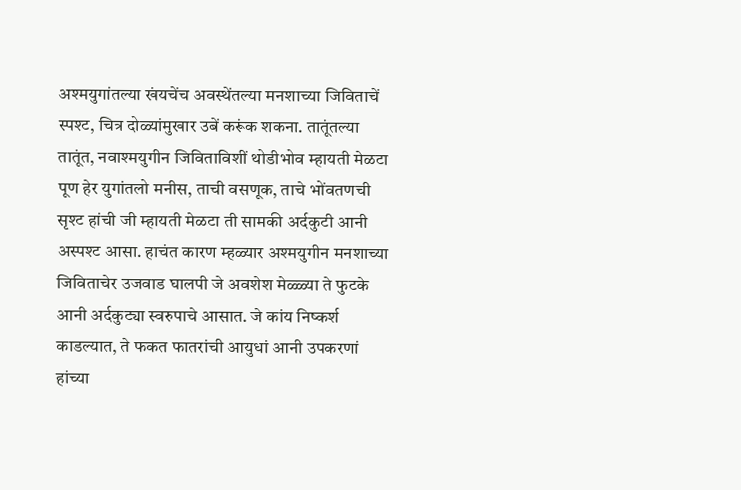अश्मयुगांतल्या खंयचेंच अवस्थेंतल्या मनशाच्या जिविताचें स्पश्ट, चित्र दोळ्यांमुखार उबें करूंक शकना. तातूंतल्या तातूंत, नवाश्मयुगीन जिविताविशीं थोडीभोव म्हायती मेळटा पूण हेर युगांतलो मनीस, ताची वसणूक, ताचे भोंवतणची सृश्ट हांची जी म्हायती मेळटा ती सामकी अर्दकुटी आनी अस्पश्ट आसा. हाचंत कारण म्हळ्यार अश्मयुगीन मनशाच्या जिविताचेर उजवाड घालपी जे अवशेश मेळ्ळ्या ते फुटके आनी अर्दकुट्या स्वरुपाचे आसात. जे कांय निष्कर्श काडल्यात, ते फकत फातरांची आयुधां आनी उपकरणां हांच्या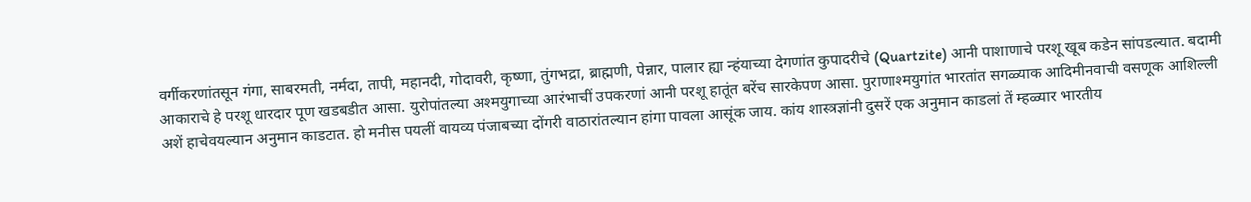वर्गीकरणांतसून गंगा, साबरमती, नर्मदा, तापी, महानदी, गोदावरी, कृष्णा, तुंगभद्रा, ब्राह्मणी, पेन्नार, पालार ह्या न्हंयाच्या देगणांत कुपादरीचे (Quartzite) आनी पाशाणाचे परशू खूब कडेन सांपडल्यात. बदामी आकाराचे हे परशू धारदार पूण खडबडीत आसा. युरोपांतल्या अश्मयुगाच्या आरंभाचीं उपकरणां आनी परशू हातूंत बरेंच सारकेपण आसा. पुराणाश्मयुगांत भारतांत सगळ्याक आदिमीनवाची वसणूक आशिल्ली अशें हाचेवयल्यान अनुमान काडटात. हो मनीस पयलीं वायव्य पंजाबच्या दोंगरी वाठारांतल्यान हांगा पावला आसूंक जाय. कांय शास्त्रज्ञांनी दुसरें एक अनुमान काडलां तें म्हळ्यार भारतीय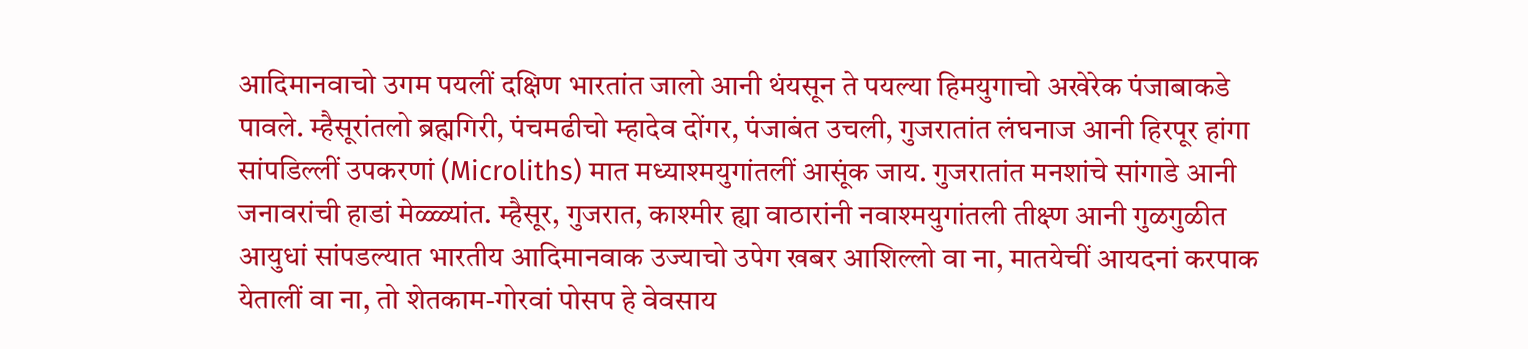आदिमानवाचो उगम पयलीं दक्षिण भारतांत जालो आनी थंयसून ते पयल्या हिमयुगाचो अखेरेक पंजाबाकडे पावले. म्हैसूरांतलो ब्रह्मगिरी, पंचमढीचो म्हादेव दोंगर, पंजाबंत उचली, गुजरातांत लंघनाज आनी हिरपूर हांगा सांपडिल्लीं उपकरणां (Microliths) मात मध्याश्मयुगांतलीं आसूंक जाय. गुजरातांत मनशांचे सांगाडे आनी जनावरांची हाडां मेळ्ळ्यांत. म्हैसूर, गुजरात, काश्मीर ह्या वाठारांनी नवाश्मयुगांतली तीक्ष्ण आनी गुळगुळीत आयुधां सांपडल्यात भारतीय आदिमानवाक उज्याचो उपेग खबर आशिल्लो वा ना, मातयेचीं आयदनां करपाक येतालीं वा ना, तो शेतकाम-गोरवां पोसप हे वेवसाय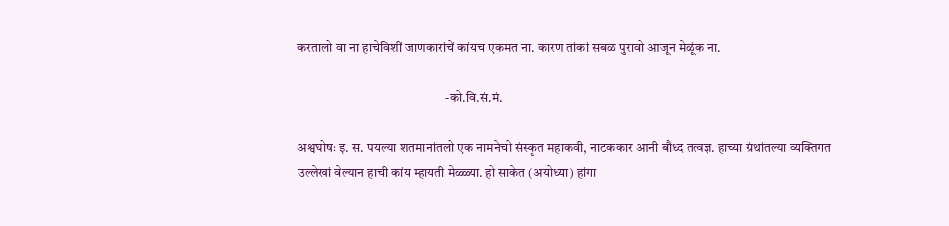करतालो वा ना हाचेविशीं जाणकारांचें कांयच एकमत ना. कारण तांकां सबळ पुरावो आजून मेळूंक ना.

                                                        -को.वि.सं.मं.

अश्वघोषः इ. स. पयल्या शतमानांतलो एक नामनेचो संस्कृत महाकवी, नाटककार आनी बौध्द तत्वज्ञ. हाच्या ग्रंथांतल्या व्यक्तिगत उल्लेखां वेल्यान हाची कांय म्हायती मेळ्ळ्या. हो साकेत (अयोध्या) हांगा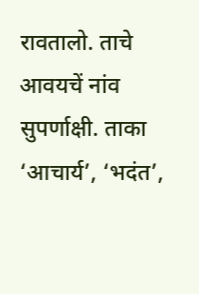रावतालो. ताचे आवयचें नांव सुपर्णाक्षी. ताका ‘आचार्य’, ‘भदंत’,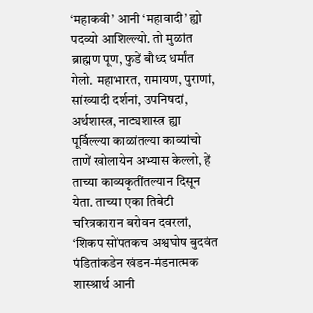‘महाकवी’ आनी ‘महावादी’ ह्यो पदव्यो आशिल्ल्यो. तो मुळांत ब्राह्मण पूण, फुडें बौध्द धर्मांत गेलो. महाभारत, रामायण, पुराणां, सांख्यादी दर्शनां, उपनिषदां, अर्थशास्त्र, नाट्यशास्त्र ह्या पूर्विल्ल्या काळांतल्या काव्यांचो ताणें खोलायेन अभ्यास केल्लो, हें ताच्या काव्यकृतींतल्यान दिसून येता. ताच्या एका तिबेटी चरित्रकारान बरोवन दवरलां, ‘शिकप सोंपतकच अश्वघोष बुदवंत पंडितांकडेन खंडन-मंडनात्मक शास्श्रार्थ आनी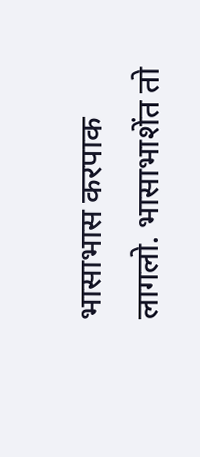भासाभास करपाक लागलो. भासाभाशेंत तो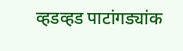व्हडव्हड पाटांगड्यांक